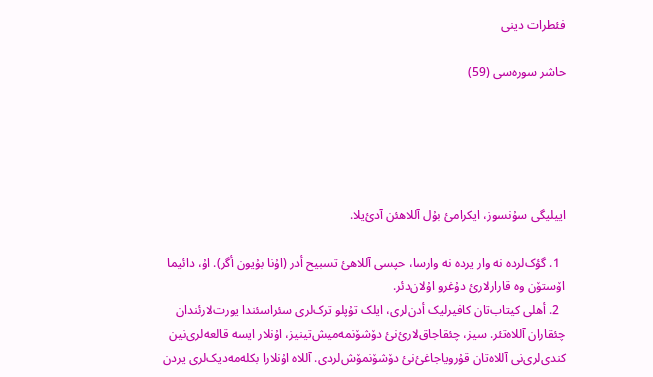فئطرات دینی

حاشر سورەسی (59)





اییلیگی سۇنسوز، ایکرامئ بۇل آللاهئن آدئ‌یلا.

  1. گؤک‌لردە نە وار یردە نە وارسا، حپسی آللاهئ تسبیح أدر (اۇنا بۇیون أگر). اۇ، دائیما اۆستۆن وە قارارلارئ دۇغرو اۇلان‌دئر.
  2. أهلی کیتاب‌تان کافیرلیک أدن‌لری، ایلک تۇپلو ترک‌لری سئراسئندا یورت‌لارئندان چئقاران آللاەتئر. سیز، چئقاجاق‌لارئ‌نئ دۆشۆنمەمیش‌تینیز، اۇنلار ایسە قالعەلری‌نین کندی‌لری‌نی آللاەتان قۇرویاجاغئ‌نئ دۆشۆنمۆش‌لردی. آللاە اۇنلارا بکلەمەدیک‌لری یردن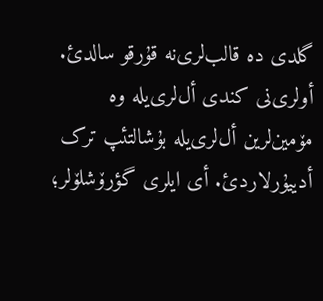گلدی دە قالب‌لری‌نە قۇرقو سالدئ. أولری‌نی کندی أل‌لری‌یلە وە مۆمین‌لرین أل‌لری‌یلە بۇشالتئپ ترک أدییۇرلاردئ. أی ایلری گؤرۆشلۆلر؛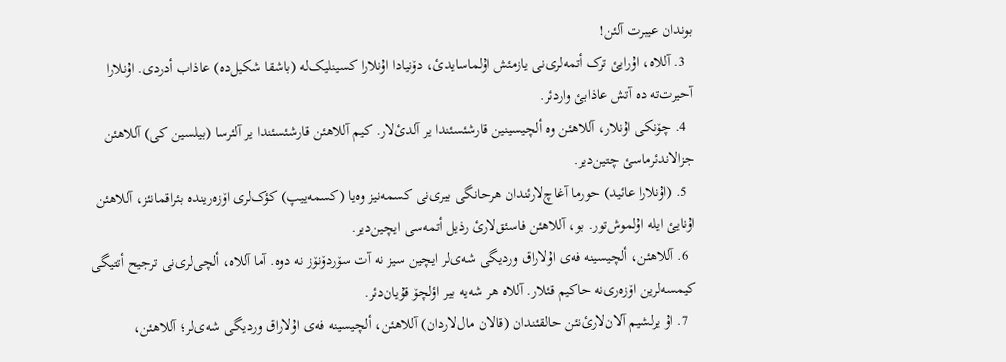بوندان عیبرت آلئن!
  3. آللاە، اۇرایئ ترک أتمەلری‌نی یازمئش اۇلماسایدئ، دۆنیادا اۇنلارا کسینلیک‌لە (باشقا شکیل‌دە) عاذاب أدردی. اۇنلارا آحیرت‌تە دە آتش عاذابئ واردئر.
  4. چۆنکی اۇنلار، آللاهئن وە ألچیسینین قارشئسئندا یر آلدئ‌لار. کیم آللاهئن قارشئسئندا یر آلئرسا (بیلسین کی) آللاهئن جزالاندئرماسئ چتین‌دیر.
  5. (اۇنلارا عائید) حورما آغاچ‌لارئندان هرحانگی بیری‌نی کسمەنیز وەیا (کسمەییپ) کؤک‌لری اۆزەریندە بئراقمانئز، آللاهئن اۇنایئ ایلە اۇلموش‌تور. بو، آللاهئن فاسئق‌لارئ رذیل أتمەسی ایچین‌دیر.
  6. آللاهئن، ألچیسینە فەی اۇلاراق وردیگی شەی‌لر ایچین سیز نە آت سۆردۆنۆز نە دوە. آما آللاە، ألچی‌لری‌نی ترجیح أتتیگی کیمسەلرین اۆزەری‌نە حاکیم قئلار. آللاە هر شەیە بیر اؤلچۆ قۇیان‌دئر.
  7. اۇ یرلشیم آلان‌لارئ‌نئن حالقئندان (قالان مال‌لاردان) آللاهئن، ألچیسینە فەی اۇلاراق وردیگی شەی‌لر؛ آللاهئن،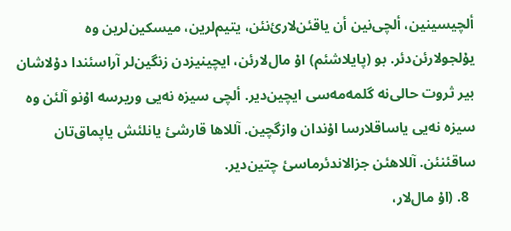ألچیسینین، ألچی‌نین أن یاقئن‌لارئ‌نئن، یتیم‌لرین، میسکین‌لرین وە یۇلجولارئن‌دئر. بو (پایلاشئم) اۇ مال‌لارئن، ایچینیزدن زنگین‌لر آراسئندا دۇلاشان بیر ثروت حالی‌نە گلمەمەسی ایچین‌دیر. ألچی سیزە نەیی وریرسە اۇنو آلئن وە سیزە نەیی یاساقلارسا اۇندان وازگچین. آللاها قارشئ یانلئش یاپماق‌تان ساقئنئن. آللاهئن جزالاندئرماسئ چتین‌دیر.
  8. (اۇ مال‌لار،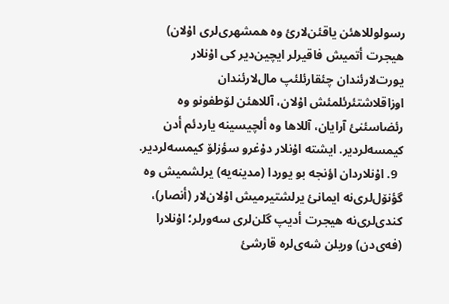رسولوللاهئن یاقئن‌لارئ وە همشهری‌لری اۇلان) هیجرت أتمیش فاقیرلر ایچین‌دیر کی اۇنلار یورت‌لارئندان چئقارئلئپ مال‌لارئندان اوزاقلاشتئرئلمئش اۇلان، آللاهئن لۆطفونو وە رئضاسئنئ آرایان، آللاها وە ألچیسینە یاردئم أدن کیمسەلردیر. ایشتە اۇنلار دۇغرو سؤزلۆ کیمسەلردیر.
  9. اۇنلاردان اؤنجە بو یوردا (مدینەیە) یرلشمیش وە گؤنۆل‌لری‌نە ایمانئ یرلشتیرمیش اۇلان‌لار (أنصار)، کندی‌لری‌نە هیجرت أدیپ گلن‌لری سەورلر؛ اۇنلارا (فەی‌دن) وریلن شەی‌لرە قارشئ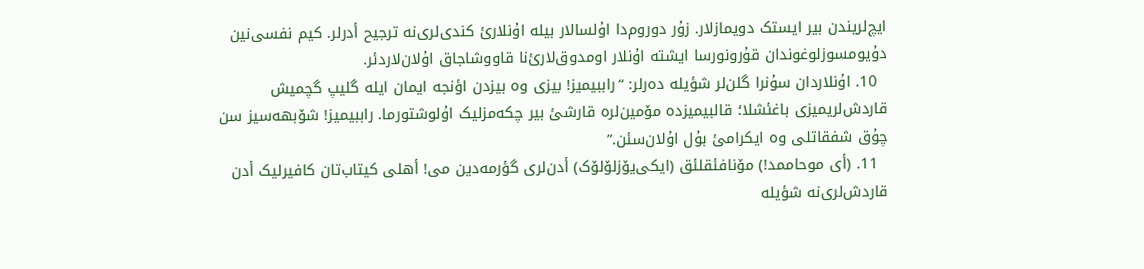ایچ‌لریندن بیر ایستک دویمازلار. زۇر دوروم‌دا اۇلسالار بیلە اۇنلارئ کندی‌لری‌نە ترجیح أدرلر. کیم نفسی‌نین دۇیومسوزلوغوندان قۇرونورسا ایشتە اۇنلار اومدوق‌لارئ‌نا قاووشاجاق اۇلان‌لاردئر.
  10. اۇنلاردان سۇنرا گلن‌لر شؤیلە دەرلر: “راببیمیز! بیزی وە بیزدن اؤنجە ایمان ایلە گلیپ گچمیش قاردش‌لریمیزی باغئشلا؛ قالبیمیزدە مۆمین‌لرە قارشئ بیر چکەمزلیک اۇلوشتورما. راببیمیز! شۆبهەسیز سن چۇق شفقاتلی وە ایکرامئ بۇل اۇلان‌سئن.”
  11. (أی موحاممد!) مۆنافئقلئق (ایکی‌یۆزلۆلۆک) أدن‌لری گؤرمەدین می! أهلی کیتاب‌تان کافیرلیک أدن قاردش‌لری‌نە شؤیلە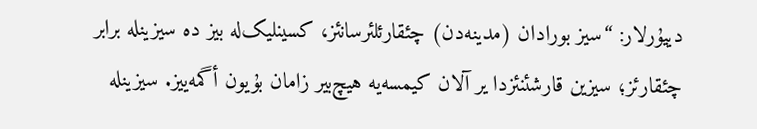دییۇرلار: “سیز بورادان (مدینەدن) چئقارئلئرسانئز، کسینلیک‌لە بیز دە سیزینلە برابر چئقارئز؛ سیزین قارشئنئزدا یر آلان کیمسەیە هیچ‌بیر زامان بۇیون أگمەییز. سیزینلە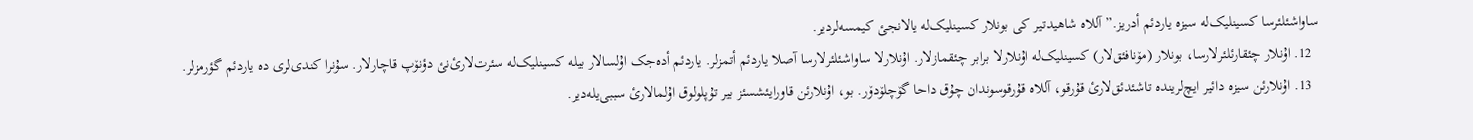ساواشئلئرسا کسینلیک‌لە سیزە یاردئم أدریز.” آللاە شاهیدتیر کی بونلار کسینلیک‌لە یالانجئ کیمسەلردیر.
  12. اۇنلار چئقارئلئرلارسا، بونلار (مۆنافئق‌لار) کسینلیک‌لە اۇنلارلا برابر چئقمازلار. اۇنلارلا ساواشئلئرلارسا آصلا یاردئم أتمزلر. یاردئم أدەجک اۇلسالار بیلە کسینلیک‌لە سئرت‌لارئ‌نئ دؤنۆپ قاچارلار. سۇنرا کندی‌لری دە یاردئم گؤرمزلر.
  13. اۇنلارئن سیزە دائیر ایچ‌لریندە تاشئدئق‌لارئ قۇرقو، آللاە قۇرقوسوندان چۇق داحا گۆچلۆدۆر. بو، اۇنلارئن قاورایئشسئز بیر تۇپلولوق اۇلمالارئ سببی‌یلەدیر.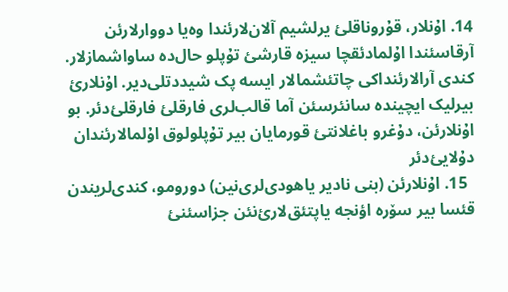14. اۇنلار، قۇروناقلئ یرلشیم آلان‌لارئندا وەیا دووارلارئن آرقاسئندا اۇلمادئقچا سیزە قارشئ تۇپلو حال‌دە ساواشمازلار. کندی آرالارئنداکی چاتئشمالار ایسە پک شیددتلی‌دیر. اۇنلارئ بیرلیک ایچیندە سانئرسئن آما قالب‌لری فارقلئ فارقلئ‌دئر. بو اۇنلارئن، دۇغرو باغلانتئ قورمایان بیر تۇپلولوق اۇلمالارئندان دۇلایئ‌دئر
  15. اۇنلارئن (بنی نادیر یاهودی‌لری‌نین) دورومو، کندی‌لریندن قئسا بیر سۆرە اؤنجە یاپتئق‌لارئ‌نئن جزاسئنئ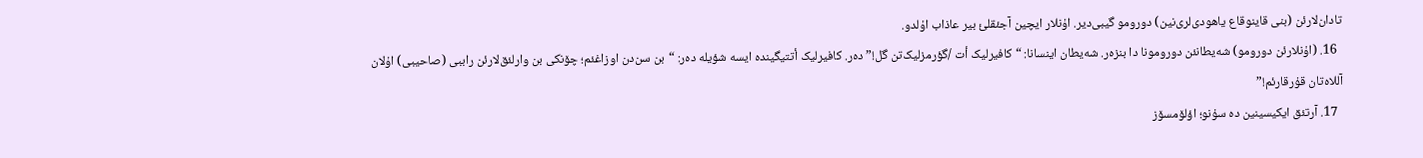تادان‌لارئن (بنی قاینوقاع یاهودی‌لری‌نین) دورومو گیبی‌دیر. اۇنلار ایچین آجئقلئ بیر عاذاب اۇلدو.
  16. (اۇنلارئن دورومو) شەیطانئن دورومونا دا بنزەر. شەیطان اینسانا: “کافیرلیک أت /گؤرمزلیک‌تن گل!” دەر. کافیرلیک أتتیگیندە ایسە شؤیلە دەر: “بن سن‌دن اوزاغئم؛ چۆنکی بن وارلئق‌لارئن راببی (صاحیبی) اۇلان آللاەتان قۇرقارئم!”
  17. آرتئق ایکیسینین دە سۇنو؛ اؤلۆمسۆز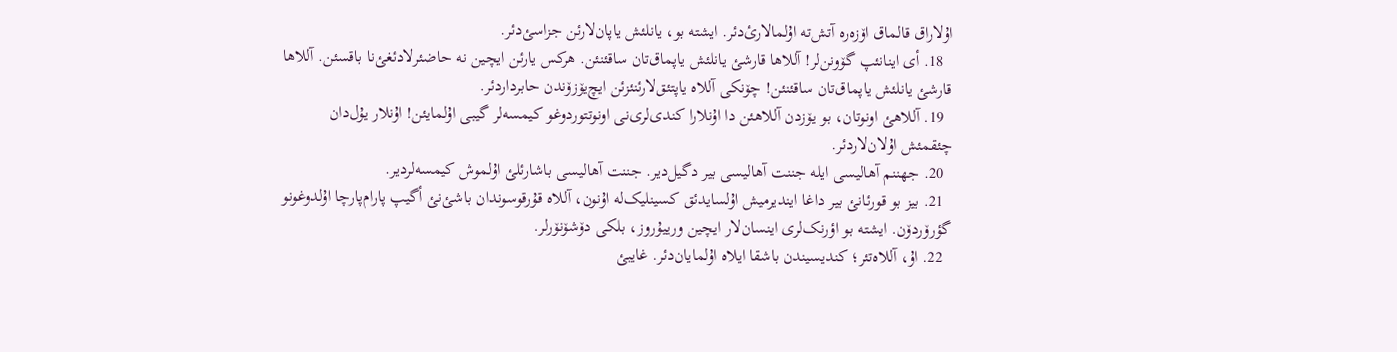اۇلاراق قالماق اۆزەرە آتش‌تە اۇلمالارئ‌دئر. ایشتە بو، یانلئش یاپان‌لارئن جزاسئ‌دئر.
  18. أی اینانئپ گۆونن‌لر! آللاها قارشئ یانلئش یاپماق‌تان ساقئنئن. هرکس یارئن ایچین نە حاضئرلادئغئ‌نا باقسئن. آللاها قارشئ یانلئش یاپماق‌تان ساقئنئن! چۆنکی آللاە یاپتئق‌لارئنئزئن ایچ‌یۆزۆندن حابرداردئر.
  19. آللاهئ اونوتان، بو یۆزدن آللاهئن دا اۇنلارا کندی‌لری‌نی اونوتتوردوغو کیمسەلر گیبی اۇلمایئن! اۇنلار یۇل‌دان چئقمئش اۇلان‌لاردئر.
  20. جهننم آهالیسی ایلە جننت آهالیسی بیر دگیل‌دیر. جننت آهالیسی باشارئلئ اۇلموش کیمسەلردیر.
  21. بیز بو قورئانئ بیر داغا ایندیرمیش اۇلسایدئق کسینلیک‌لە اۇنون، آللاە قۇرقوسوندان باشئ‌نئ أگیپ پارام‌پارچا اۇلدوغونو گؤرۆردۆن. ایشتە بو اؤرنک‌لری اینسان‌لار ایچین ورییۇروز، بلکی دۆشۆنۆرلر.
  22. اۇ، آللاەتئر؛ کندیسیندن باشقا ایلاە اۇلمایان‌دئر. غایبئ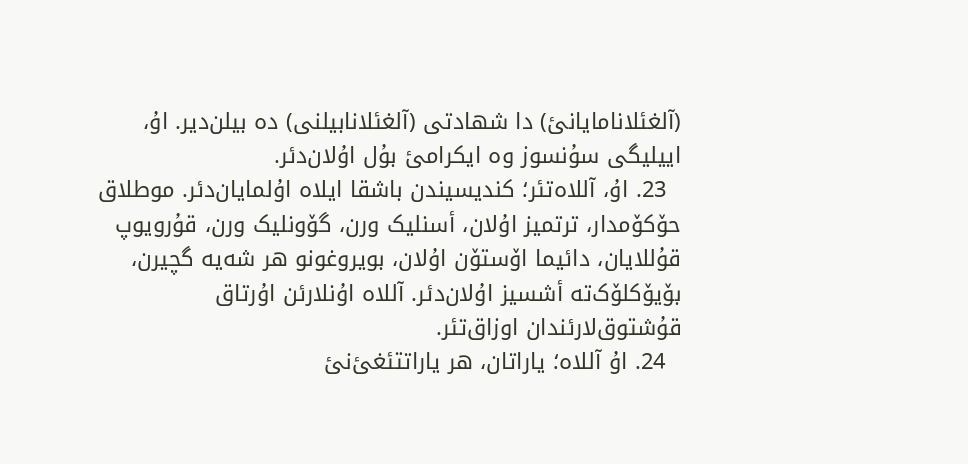(آلغئلانامایانئ) دا شهادتی (آلغئلانابیلنی) دە بیلن‌دیر. اۇ، اییلیگی سۇنسوز وە ایکرامئ بۇل اۇلان‌دئر.
  23. اۇ، آللاەتئر؛ کندیسیندن باشقا ایلاە اۇلمایان‌دئر. موطلاق حۆکۆمدار، ترتمیز اۇلان، أسنلیک ورن، گۆونلیک ورن، قۇرویوپ قۇللایان، دائیما اۆستۆن اۇلان، بویروغونو هر شەیە گچیرن، بۆیۆکلۆک‌تە أشسیز اۇلان‌دئر. آللاە اۇنلارئن اۇرتاق قۇشتوق‌لارئندان اوزاق‌تئر.
  24. اۇ آللاە؛ یاراتان، هر یاراتتئغئ‌نئ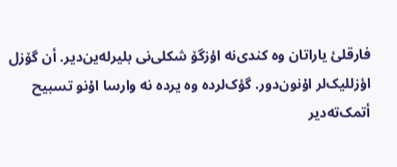فارقلئ یاراتان وە کندی‌نە اؤزگۆ شکلی‌نی بلیرلەین‌دیر. أن گۆزل اؤزللیک‌لر اۇنون‌دور. گؤک‌لردە وە یردە نە وارسا اۇنو تسبیح أتمک‌تەدیر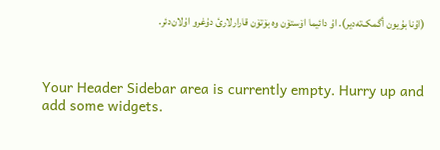(اۇنا بۇیون أگمک‌تەدیر). اۇ دائیما اۆستۆن وە بۆتۆن قارارلارئ دۇغرو اۇلان‌دئر.



Your Header Sidebar area is currently empty. Hurry up and add some widgets.